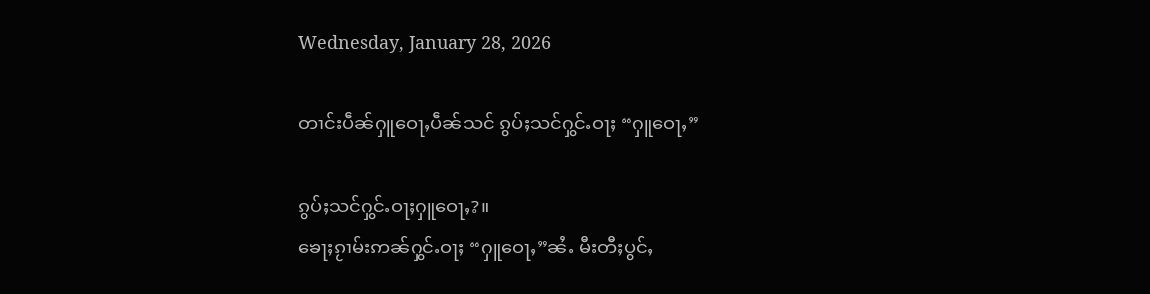Wednesday, January 28, 2026

တၢင်းပဵၼ်ႁူဝေႃႇပဵၼ်သင် ၵွပ်ႈသင်ႁွင်ႉဝႃႈ “ႁူဝေႃႇ”

ၵွပ်ႈသင်ႁွင်ႉဝႃႈႁူဝေႃႇ?။
ၶေႃႈၵႂၢမ်းဢၼ်ႁွင်ႉဝႃႈ “ႁူဝေႃႇ”ၼႆႉ မီးတီႈပွင်ႇ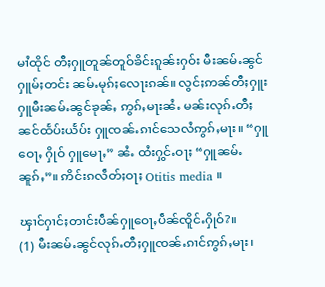မၢႆထိုင် တီႈႁူတူၼ်တူဝ်ၶိင်းၵူၼ်းႁဝ်း မီးၼမ်ႉၼွင်ႁူမ်ႈတင်း ၼမ်ႉမုၵ်ႈလေႃးၵၼ်။ လွင်ႈဢၼ်တီႈႁူးႁူမီးၼမ်ႉၼွင်ၶုၼ်ႇ ဢွၵ်ႇမႃးၼႆႉ မၼ်းလုၵ်ႉတီႈၼင်ထႅပ်းယႅပ်း ႁူၸၼ်ႉၵၢင်သေလႆဢွၵ်ႇမႃး။ “ႁူဝေႃႇ ႁိုဝ် ႁူမေႃႇ” ၼႆႉ ထႆးႁွင်ႉဝႃႈ “ႁူၼမ်ႉၼူၵ်ႇ”။ ဢိင်းၵလဵတ်ႈဝႃႈ Otitis media ။

ၾၢင်ႁၢင်ႈတၢင်းပဵၼ်ႁူဝေႃႇပဵၼ်ၸိူင်ႉႁိုဝ်?။
(1) မီးၼမ်ႉၼွင်လုၵ်ႉတီႈႁူၸၼ်ႉၵၢင်ဢွၵ်ႇမႃး၊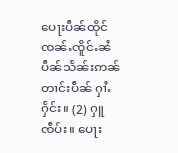ပေႃးပဵၼ်ထိုင်ၸၼ်ႉၸိူင်ႉၼႆ ပဵၼ်သႅၼ်းဢၼ်တၢင်းပဵၼ် ႁၢႆႉႁႅင်း။ (2) ႁူၸဵပ်း။ ပေႃး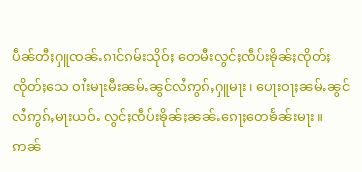ပဵၼ်တီႈႁူၸၼ်ႉၵၢင်ၵမ်းသိုဝ်ႈ တေမီးလွင်ႈၸဵပ်းၶိုၼ်ႈၸိုတ်ႈၸိုတ်ႈသေ ဝၢႆးမႃးမီးၼမ်ႉၼွင်လႆဢွၵ်ႇႁူမႃး၊ ပေႃးဝႃႈၼမ်ႉၼွင်လႆဢွၵ်ႇမႃးယဝ်ႉ လွင်ႈၸဵပ်းၶိုၼ်ႈၼၼ်ႉၵေႃႈတေၶႅၼ်းမႃး။ ဢၼ်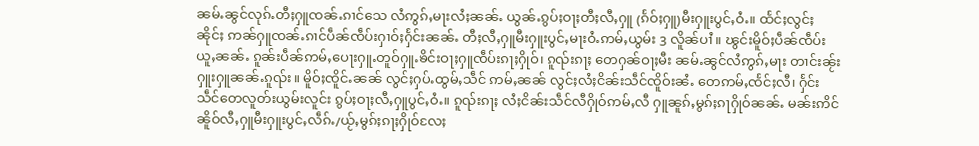ၼမ်ႉၼွင်လုၵ်ႉတီႈႁူၸၼ်ႉၵၢင်သေ လႆဢွၵ်ႇမႃးလႆႈၼၼ်ႉ ယွၼ်ႉၵွပ်ႈဝႃႈတီႈလီႇႁူ (ၵႅဝ်ႈႁူ)မီးႁူးပွင်ႇဝႆႉ။ ထႅင်ႈလွင်ႈၼိုင်ႈ ဢၼ်ႁူၸၼ်ႉၵၢင်ပဵၼ်ၸဵပ်းႁၢဝ်ႈႁႅင်းၼၼ်ႉ တီႈလီႇႁူမီးႁူးပွင်ႇမႃးဝႆႉဢမ်ႇယွမ်း 3 လိူၼ်ပၢႆ။ ၽွင်းမိူဝ်ႈပဵၼ်ၸဵပ်းယူႇၼၼ်ႉ ၵူၼ်းပဵၼ်ဢမ်ႇပေႃးႁူႉတူဝ်ႁူႉၶိင်းဝႃႈႁူၸဵပ်းၵႃႈႁိုဝ်၊ ၵူၺ်းၵႃႈ တေႁၼ်ဝႃႈမီး ၼမ်ႉၼွင်လႆဢွၵ်ႇမႃး တၢင်းၼႂ်းႁူးႁူၼၼ်ႉၵူၺ်း။ မိူဝ်ႈၸိူင်ႉၼၼ် လွင်ႈႁပ်ႉထွမ်ႇသဵင် ဢမ်ႇၼၼ် လွင်ႈလႆႈငိၼ်းသဵင်ၸိူဝ်းၼႆႉ တေဢမ်ႇၸႅင်ႈလီ၊ ႁႅင်းသဵင်တေလူတ်းယွမ်းလူင်း ၵွပ်ႈဝႃႈလီႇႁူပွင်ႇဝႆႉ။ ၵူၺ်းၵႃႈ လႆႈငိၼ်းသဵင်လီႁိုဝ်ဢမ်ႇလီ ႁူၼူၵ်ႇမွၵ်ႈၵႃႁိုဝ်ၼၼ်ႉ မၼ်းဢိင်ၼိူဝ်လီႇႁူမီးႁူးပွင်ႇလဵၵ်ႉ/ယႂ်ႇမွၵ်ႈၵႃႈႁိုဝ်လႄႈ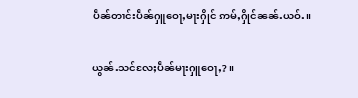ပဵၼ်တၢင်းပဵၼ်ႁူဝေႃႇမႃးႁိုင် ဢမ်ႇႁိုင်ၼၼ်ႉယဝ်ႉ။

ယွၼ်ႉသင်လႄႈပဵၼ်မႃးႁူဝေႃႇ?။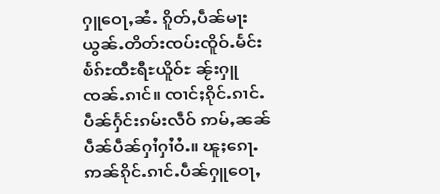ႁူဝေႃႇၼႆႉ ၵိူတ်ႇပဵၼ်မႃး ယွၼ်ႉတိတ်းၸပ်းၸိူဝ်ႉမႅင်းၿႅၵ်ႊထီႊရီႊယိူဝ်ႊ ၼႂ်းႁူၸၼ်ႉၵၢင်။ ၸၢင်ႈၵိုင်ႉၵၢင်ႉ ပဵၼ်ႁႅင်းၵမ်းလဵဝ် ဢမ်ႇၼၼ် ပဵၼ်ပဵၼ်ႁၢႆႁၢႆဝႆႉ။ ၽူႈၵေႃႉဢၼ်ၵိုင်ႉၵၢင်ႉပဵၼ်ႁူဝေႃႇ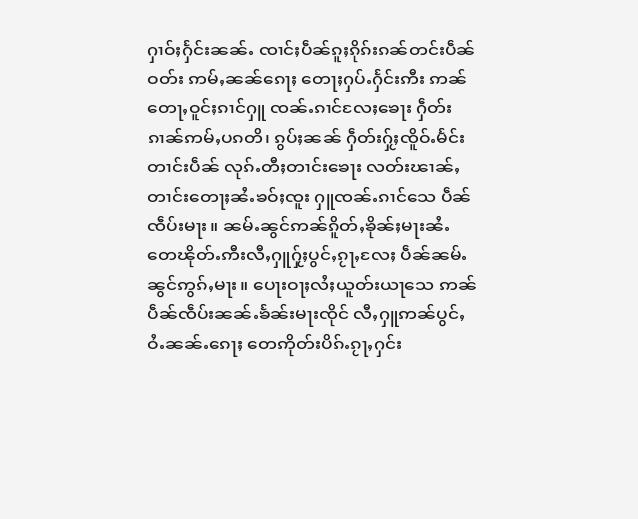ႁၢဝ်ႈႁႅင်းၼၼ်ႉ ၸၢင်ႈပဵၼ်ၵူႈၵိုၵ်းၵၼ်တင်းပဵၼ်ဝတ်း ဢမ်ႇၼၼ်ၵေႃႈ တေႃႈႁပ်ႉႁႅင်းဢီး ဢၼ်တေႃႇဝူင်ႈၵၢင်ႁူ ၸၼ်ႉၵၢင်လႄႈၶေႃး ႁဵတ်းၵၢၼ်ဢမ်ႇပၵတိ၊ ၵွပ်ႈၼၼ် ႁဵတ်းႁႂ်ႈၸိူဝ်ႉမႅင်းတၢင်းပဵၼ် လုၵ်ႉတီႈတၢင်းၶေႃး လတ်းၽၢၼ်ႇတၢင်းတေႃႈၼႆႉၶဝ်ႈၸူး ႁူၸၼ်ႉၵၢင်သေ ပဵၼ်ၸဵပ်းမႃး။ ၼမ်ႉၼွင်ဢၼ်ၵိူတ်ႇၶိုၼ်ႈမႃးၼႆႉ တေၽိုတ်ႉဢီးလီႇႁူႁႂ်ႈပွင်ႇၵႂႃႇလႄႈ ပဵၼ်ၼမ်ႉၼွင်ဢွၵ်ႇမႃး။ ပေႃးဝႃႈလႆႈယူတ်းယႃသေ ဢၼ်ပဵၼ်ၸဵပ်းၼၼ်ႉၶႅၼ်းမႃးၸိုင် လီႇႁူဢၼ်ပွင်ႇဝႆႉၼၼ်ႉၵေႃႈ တေဢိုတ်းပိၵ်ႉၵႂႃႇႁင်း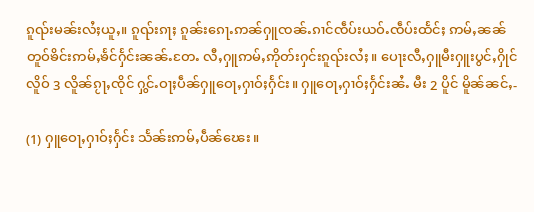ၵူၺ်းမၼ်းလႆႈယူႇ။ ၵူၺ်းၵႃႈ ၵူၼ်းၵေႃႉဢၼ်ႁူၸၼ်ႉၵၢင်ၸဵပ်းယဝ်ႉၸဵပ်းထႅင်ႈ ဢမ်ႇၼၼ် တူဝ်ၶိင်းဢမ်ႇၶႅင်ႁႅင်းၼၼ်ႉတႄႉ လီႇႁူဢမ်ႇဢိုတ်းႁင်းၵူၺ်းလႆႈ။ ပေႃးလီႇႁူမီးႁူးပွင်ႇႁိုင်လိူဝ် 3 လိူၼ်ၵႂႃႇၸိုင် ႁွင်ႉဝႃႈပဵၼ်ႁူဝေႃႇႁၢဝ်ႈႁႅင်း။ ႁူဝေႃႇႁၢဝ်ႈႁႅင်းၼႆႉ မီး 2 ပိူင် မိူၼ်ၼင်ႇ-

(1) ႁူဝေႃႇႁၢဝ်ႈႁႅင်း သႅၼ်းဢမ်ႇပဵၼ်ၽေး။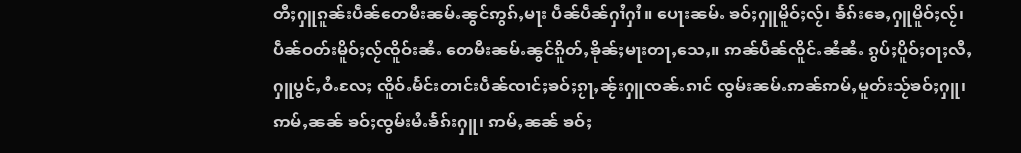တီႈႁူၵူၼ်းပဵၼ်တေမီးၼမ်ႉၼွင်ဢွၵ်ႇမႃး ပဵၼ်ပဵၼ်ႁၢႆႁၢႆ။ ပေႃးၼမ်ႉ ၶဝ်ႈႁူမိူဝ်ႈလႂ်၊ ၶႅၵ်းၶေႇႁူမိူဝ်ႈလႂ်၊ ပဵၼ်ဝတ်းမိူဝ်ႈလႂ်ၸိူဝ်းၼႆႉ တေမီးၼမ်ႉၼွင်ၵိူတ်ႇၶိုၼ်ႈမႃးတႃႇသေႇ။ ဢၼ်ပဵၼ်ၸိူင်ႉၼႆၼႆႉ ၵွပ်ႈပိူဝ်ႈဝႃႈလီႇႁူပွင်ႇဝႆႉလႄႈ ၸိူဝ်ႉမႅင်းတၢင်းပဵၼ်ၸၢင်ႈၶဝ်ႈၵႂႃႇၼႂ်းႁူၸၼ်ႉၵၢင် ၸွမ်းၼမ်ႉဢၼ်ဢမ်ႇမူတ်းသႂ်ၶဝ်ႈႁူ၊ ဢမ်ႇၼၼ် ၶဝ်ႈၸွမ်းမႆႉၶႅၵ်းႁူ၊ ဢမ်ႇၼၼ် ၶဝ်ႈ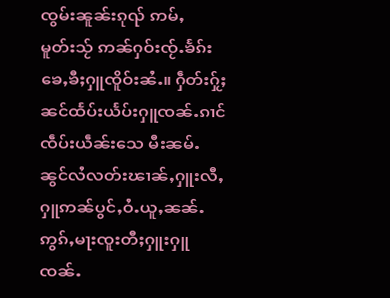ၸွမ်းၼူၼ်းၵုၺ် ဢမ်ႇမူတ်းသႂ် ဢၼ်ႁဝ်းၸႂ်ႉၶႅၵ်းၶေႇၶီႈႁူၸိူဝ်းၼႆႉ။ ႁဵတ်းႁႂ်ႈၼင်ထႅပ်းယႅပ်းႁူၸၼ်ႉၵၢင်ၸဵပ်းယဵၼ်းသေ မီးၼမ်ႉၼွင်လႆလတ်းၽၢၼ်ႇႁူးလီႇႁူဢၼ်ပွင်ႇဝႆႉယူႇၼၼ်ႉ ဢွၵ်ႇမႃးၸူးတီႈႁူးႁူၸၼ်ႉ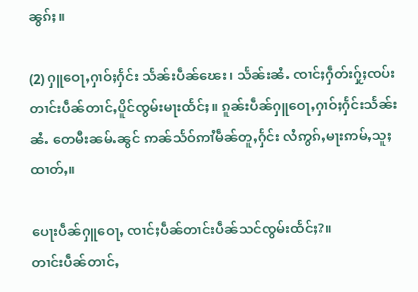ၼွၵ်ႈ။

(2) ႁူဝေႃႇႁၢဝ်ႈႁႅင်း သႅၼ်းပဵၼ်ၽေး၊ သႅၼ်းၼႆႉ ၸၢင်ႈႁဵတ်းႁႂ်ႈၸပ်းတၢင်းပဵၼ်တၢင်ႇပိူင်ၸွမ်းမႃးထႅင်ႈ။ ၵူၼ်းပဵၼ်ႁူဝေႃႇႁၢဝ်ႈႁႅင်းသႅၼ်းၼႆႉ တေမီးၼမ်ႉၼွင် ဢၼ်သႅဝ်ဢၢႆမဵၼ်တူႇႁႅင်း လႆဢွၵ်ႇမႃးဢမ်ႇသူႈထၢတ်ႇ။

ပေႃးပဵၼ်ႁူဝေႃႇ ၸၢင်ႈပဵၼ်တၢင်းပဵၼ်သင်ၸွမ်းထႅင်ႈ?။
တၢင်းပဵၼ်တၢင်ႇ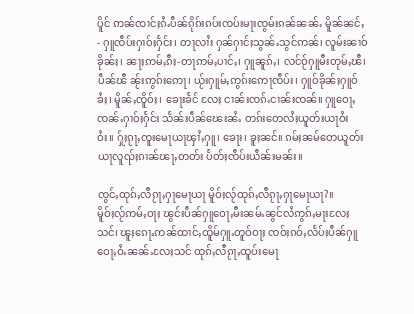ပိူင် ဢၼ်ၸၢင်ႈၵႆႉပဵၼ်ၵိုၵ်းၵပ်းၸပ်းမႃးၸွမ်းၵၼ်ၼၼ်ႉ မိူၼ်ၼင်ႇ- ႁူၸဵပ်းႁၢဝ်ႈႁႅင်း၊ တႃလၢႆး ႁၼ်ႁၢင်ႈသွၼ်ႉသွင်ဢၼ်၊ လူမ်းၼၢဝ်ၶိုၼ်ႈ၊ ၼႃႈဢမ်ႇၵီႈ-တႃဢမ်ႇပၢင်ႇ၊ ႁူၼူၵ်ႇ၊ လင်ဝႂ်ႁူမီးတုမ်ႇၽီ၊ ပဵၼ်ၽီ ၼႂ်းဢွၵ်းဢေႃ၊ ယႂ်းႁူမ်ႇဢွၵ်းဢေႃၸဵပ်း၊ ႁူဝ်ၶိုၼ်ႈႁူဝ်ၶႆႈ၊ မိူၼ်ႇၸိူဝ်ႈ၊ ၶေႃးၶႅင် လႄႈ ငၢၼ်းၸၵ်ႉငၢၼ်းၸၼ်။ ႁူဝေႃႇၸၼ်ႉႁၢဝ်ႈႁႅင်း သႅၼ်းပဵၼ်ၽေးၼႆႉ တၵ်းတေလႆႈယူတ်းယႃဝႆးဝႆး။ ႁႂ်ႈၵႂႃႇၸူးမေႃယႃၾၢႆႇႁူ၊ ၶေႃး၊ ၶူႈၼင်။ ၵမ်ႈၼမ်တေယူတ်းယႃလူၺ်ႈၵၢၼ်ၽႃႇတတ်း ပႅတ်ႈၸဵပ်းယဵၼ်းမၼ်း။

ၸွင်ႇထုၵ်ႇလီၵႂႃႇႁႃမေႃယႃ မိူဝ်ႈလႂ်ထုၵ်ႇလီၵႂႃႇႁႃမေႃယႃ?။
မိူဝ်ႈလႂ်ဢမ်ႇဝႃႈ ၽွင်းပဵၼ်ႁူဝေႃႇမီးၼမ်ႉၼွင်လႆဢွၵ်ႇမႃးလႄႈသင်၊ ၽူႈၵေႃႉဢၼ်ထၢင်ႇထိူမ်ႁူႉတူဝ်ဝႃႈ ၸဝ်ႈၵဝ်ႇလႅပ်ႈပဵၼ်ႁူဝေႃႇဝႆႉၼၼ်ႉလႄႈသင် ထုၵ်ႇလီၵႂႃႇထူပ်းမေႃ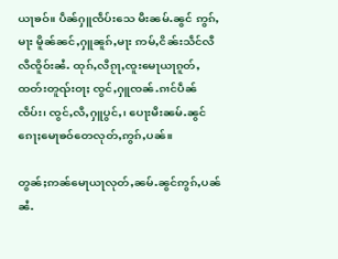ယႃၶဝ်။ ပဵၼ်ႁူၸဵပ်းသေ မီးၼမ်ႉၼွင် ဢွၵ်ႇမႃး မိူၼ်ၼင်ႇႁူၼူၵ်ႇမႃး ဢမ်ႇငိၼ်းသဵင်လီလီၸိူဝ်းၼႆႉ ထုၵ်ႇလီၵႂႃႇၸူးမေႃယႃၵူတ်ႇထတ်းတူၺ်းဝႃႈ ၸွင်ႇႁူၸၼ်ႉၵၢင်ပဵၼ်ၸဵပ်း၊ ၸွင်ႇလီႇႁူပွင်ႇ၊ ပေႃးမီးၼမ်ႉၼွင်ၵေႃႈမေႃၶဝ်တေလုတ်ႇဢွၵ်ႇပၼ်။

တွၼ်ႈဢၼ်မေႃယႃလုတ်ႇၼမ်ႉၼွင်ဢွၵ်ႇပၼ်ၼႆႉ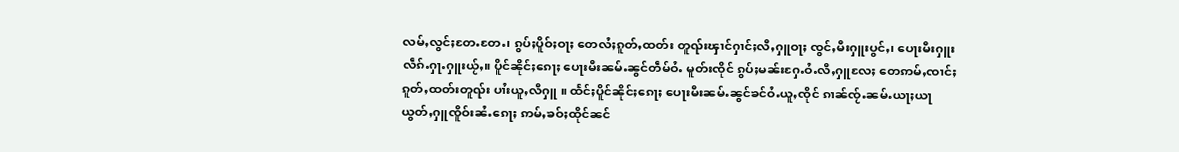လမ်ႇလွင်ႈတႄႉတႄႉ၊ ၵွပ်ႈပိူဝ်ႈဝႃႈ တေလႆႈၵူတ်ႇထတ်း တူၺ်းၾၢင်ႁၢင်ႈလီႇႁူဝႃႈ ၸွင်ႇမီးႁူးပွင်ႇ၊ ပေႃးမီးႁူးလဵၵ်ႉႁႃႉႁူးယႂ်ႇ။ ပိူင်ၼိုင်ႈၵေႃႈ ပေႃးမီးၼမ်ႉၼွင်တဵမ်ဝႆႉ မူတ်းၸိုင် ၵွပ်ႈမၼ်းႁႄႉဝႆႉလီႇႁူလႄႈ တေဢမ်ႇၸၢင်ႈၵူတ်ႇထတ်းတူၺ်း ပၢႆးယူႇလီႁူ ။ ထႅင်ႈပိူင်ၼိုင်ႈၵေႃႈ ပေႃးမီးၼမ်ႉၼွင်ၶင်ဝႆႉယူႇၸိုင် ၵၢၼ်ၸႂ်ႉၼမ်ႉယႃႈယႃယွတ်ႇႁူၸိူဝ်းၼႆႉၵေႃႈ ဢမ်ႇၶဝ်ႈထိုင်ၼင်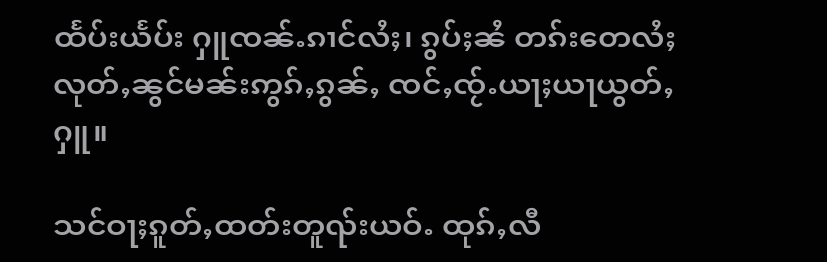ထႅပ်းယႅပ်း ႁူၸၼ်ႉၵၢင်လႆႈ၊ ၵွပ်ႈၼႆ တၵ်းတေလႆႈလုတ်ႇၼွင်မၼ်းဢွၵ်ႇၵွၼ်ႇ ၸင်ႇၸႂ်ႉယႃႈယႃယွတ်ႇႁူ။

သင်ဝႃႈၵူတ်ႇထတ်းတူၺ်းယဝ်ႉ ထုၵ်ႇလီ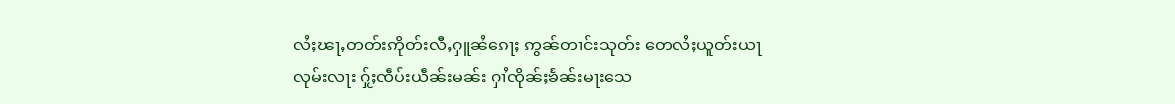လႆႈၽႃႇတတ်းဢိုတ်းလီႇႁူၼႆၵေႃႈ ဢွၼ်တၢင်းသုတ်း တေလႆႈယူတ်းယႃလုမ်းလႃး ႁႂ်ႈၸဵပ်းယဵၼ်းမၼ်း ႁၢႆၸိုၼ်ႈၶႅၼ်းမႃးသေ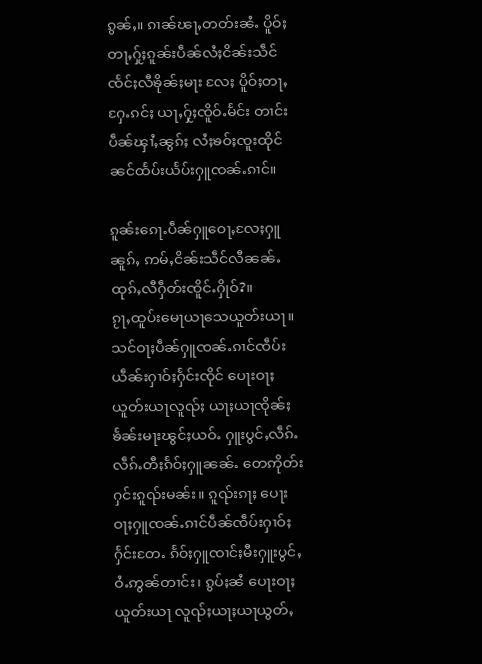ၵွၼ်ႇ။ ၵၢၼ်ၽႃႇတတ်းၼႆႉ ပိူဝ်ႈတႃႇႁႂ်ႈၵူၼ်းပဵၼ်လႆႈငိၼ်းသဵင်ၸႅင်ႈလီၶိုၼ်ႈမႃး လႄႈ ပိူဝ်ႈတႃႇႁႄႉၵင်ႈ ယႃႇႁႂ်ႈၸိူဝ်ႉမႅင်း တၢင်းပဵၼ်ၾၢႆႇၼွၵ်ႈ လႆႈၶဝ်ႈၸူးထိုင်ၼင်ထႅပ်းယႅပ်းႁူၸၼ်ႉၵၢင်။

ၵူၼ်းၵေႃႉပဵၼ်ႁူဝေႃႇလႄႈႁူၼူၵ်ႇ ဢမ်ႇငိၼ်းသဵင်လီၼၼ်ႉ ထုၵ်ႇလီႁဵတ်းၸိူင်ႉႁိုဝ်?။
ၵႂႃႇထူပ်းမေႃယႃသေယူတ်းယႃ။ သင်ဝႃႈပဵၼ်ႁူၸၼ်ႉၵၢင်ၸဵပ်းယဵၼ်းႁၢဝ်ႈႁႅင်းၸိုင် ပေႃးဝႃႈယူတ်းယႃလူၺ်ႈ ယႃႈယႃၸိုၼ်ႈၶႅၼ်းမႃးၽွင်ႈယဝ်ႉ ႁူးပွင်ႇလဵၵ်ႉလဵၵ်ႉတီႈၵႅဝ်ႈႁူၼၼ်ႉ တေဢိုတ်းႁင်းၵူၺ်းမၼ်း။ ၵူၺ်းၵႃႈ ပေႃးဝႃႈႁူၸၼ်ႉၵၢင်ပဵၼ်ၸဵပ်းႁၢဝ်ႈႁႅင်းတႄႉ ၵႅဝ်ႈႁူၸၢင်ႈမီးႁူးပွင်ႇဝႆႉဢွၼ်တၢင်း၊ ၵွပ်ႈၼႆ ပေႃးဝႃႈယူတ်းယႃ လူၺ်ႈယႃႈယႃယွတ်ႇ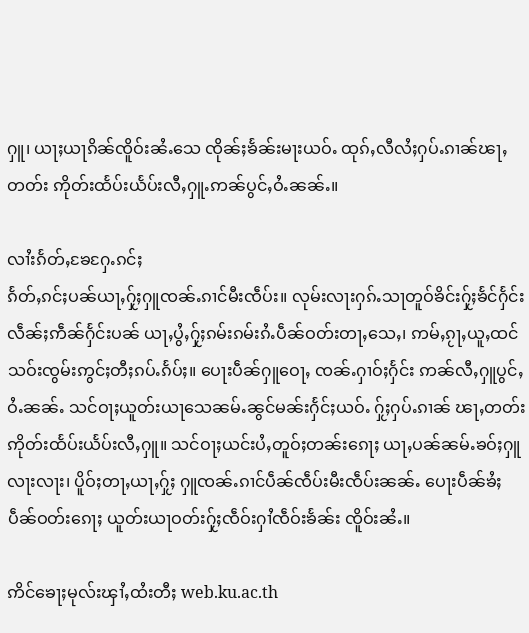ႁူ၊ ယႃႈယႃၵိၼ်ၸိူဝ်းၼႆႉသေ ၸိုၼ်ႈၶႅၼ်းမႃးယဝ်ႉ ထုၵ်ႇလီလႆႈႁပ်ႉၵၢၼ်ၽႃႇတတ်း ဢိုတ်းထႅပ်းယႅပ်းလီႇႁူႉဢၼ်ပွင်ႇဝႆႉၼၼ်ႉ။

လၢႆးၵႅတ်ႇၶႄႁႄႉၵင်ႈ
ၵႅတ်ႇၵင်ႈပၼ်ယႃႇႁႂ်ႈႁူၸၼ်ႉၵၢင်မီးၸဵပ်း။ လုမ်းလႃးႁၵ်ႉသႃတူဝ်ၶိင်းႁႂ်ႈၶႅင်ႁႅင်း လဵၼ်ႈဢဵၼ်ႁႅင်းပၼ် ယႃႇပွႆႇႁႂ်ႈၵမ်းၵမ်းၵႆႉပဵၼ်ဝတ်းတႃႇသေႇ၊ ဢမ်ႇၵႂႃႇယူႇထင်သဝ်းၸွမ်းဢွင်ႈတီႈၵပ်ႉၵႅပ်ႈ။ ပေႃးပဵၼ်ႁူဝေႃႇ ၸၼ်ႉႁၢဝ်ႈႁႅင်း ဢၼ်လီႇႁူပွင်ႇဝႆႉၼၼ်ႉ သင်ဝႃႈယူတ်းယႃသေၼမ်ႉၼွင်မၼ်းႁႅင်ႈယဝ်ႉ ႁႂ်ႈႁပ်ႉၵၢၼ် ၽႃႇတတ်းဢိုတ်းထႅပ်းယႅပ်းလီႇႁူ။ သင်ဝႃႈယင်းပႆႇတူဝ်ႈတၼ်းၵေႃႈ ယႃႇပၼ်ၼမ်ႉၶဝ်ႈႁူလႃးလႃး၊ ပိူဝ်ႈတႃႇယႃႇႁႂ်ႈ ႁူၸၼ်ႉၵၢင်ပဵၼ်ၸဵပ်းမီးၸဵပ်းၼၼ်ႉ ပေႃးပဵၼ်ၶႆႈပဵၼ်ဝတ်းၵေႃႈ ယူတ်းယႃဝတ်းႁႂ်ႈၸဵဝ်းႁၢႆၸဵဝ်းၶႅၼ်း ၸိူဝ်းၼႆႉ။

ဢိင်ၶေႃႈမုလ်းၾၢႆႇထႆးတီႈ web.ku.ac.th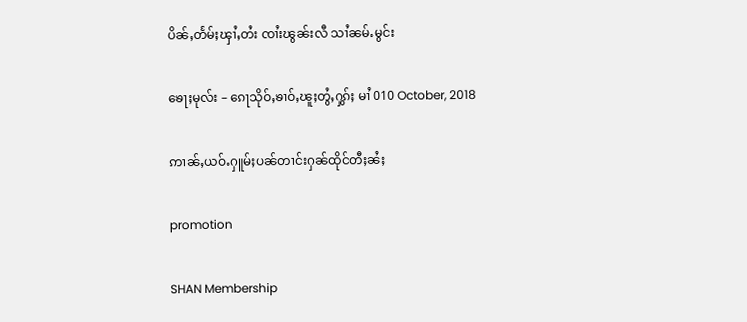ပိၼ်ႇတႅမ်ႈၾၢႆႇတႆး ၸၢႆးၽွၼ်းလီ သၢႆၼမ်ႉမွင်း

ၶေႃႈမုလ်း – ၵေႃသိုဝ်ႇၶၢဝ်ႇၽူႈတွႆႇႁွၵ်ႈ မၢႆ 010 October, 2018

ဢၢၼ်ႇယဝ်ႉႁူမ်ႈပၼ်တၢင်းႁၼ်ထိုင်တီႈၼႆႈ

promotion

SHAN Membership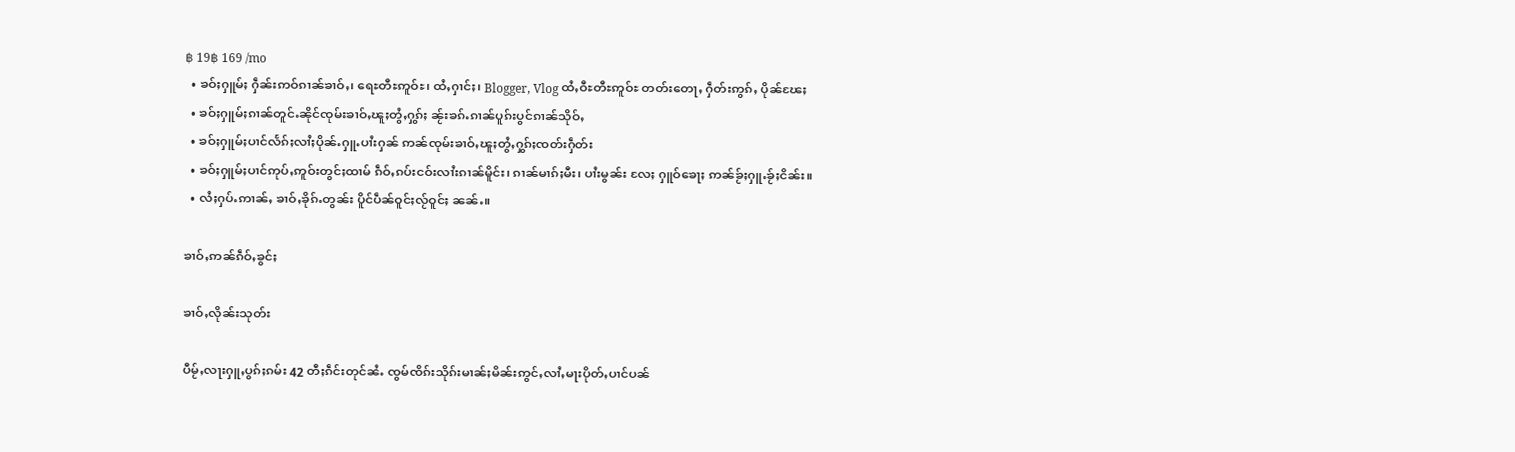฿ 19฿ 169 /mo
  • ၶဝ်ႈႁူမ်ႈ ႁဵၼ်းဢဝ်ၵၢၼ်ၶၢဝ်ႇ၊ ရေႊတီႊဢူဝ်ႊ၊ ထႆႇႁၢင်ႈ၊ Blogger, Vlog ထႆႇဝီႊတီႊဢူဝ်ႊ တတ်းတေႃႇ ႁဵတ်းဢွၵ်ႇ ပိုၼ်ၽႄႈ
  • ၶဝ်ႈႁူမ်ႈၵၢၼ်တူင်ႉၼိုင်ၸုမ်းၶၢဝ်ႇၽူႈတွႆႇႁွၵ်ႈ ၼႂ်းၶၵ်ႉၵၢၼ်ပူၵ်းပွင်ၵၢၼ်သိုဝ်ႇ
  • ၶဝ်ႈႁူမ်ႈပၢင်လႅၵ်ႈလၢႆႈပိုၼ်ႉႁူႉပၢႆးႁၼ် ဢၼ်ၸုမ်းၶၢဝ်ႇၽူႈတွႆႇႁွၵ်ႈၸတ်းႁဵတ်း
  • ၶဝ်ႈႁူမ်ႈပၢင်ဢုပ်ႇဢူဝ်းတွင်ႈထၢမ် ၵဵဝ်ႇၵပ်းငဝ်းလၢႆးၵၢၼ်မိူင်း၊ ၵၢၼ်မၢၵ်ႈမီး၊ ပၢႆးမွၼ်း လႄႈ ႁူဝ်ၶေႃႈ ဢၼ်ၶႂ်ႈႁူႉၶႂ်ႈငိၼ်း။
  • လႆႈႁပ်ႉဢၢၼ်ႇ ၶၢဝ်ႇၶိုၵ်ႉတွၼ်း ပိူင်ပဵၼ်ဝူင်ႈလႂ်ဝူင်ႈ ၼၼ်ႉ။

ၶၢဝ်ႇဢၼ်ၵဵဝ်ႇၶွင်ႈ

ၶၢဝ်ႇလိုၼ်းသုတ်း

ပီမႂ်ႇလႃးႁူႇပွၵ်ႈၵမ်း 42 တီႈၵဵင်းတုင်ၼႆႉ ၸွမ်ၸိၵ်းသိုၵ်းမၢၼ်ႈမိၼ်းဢွင်ႇလၢႆႇမႃးပိုတ်ႇပၢင်ပၼ်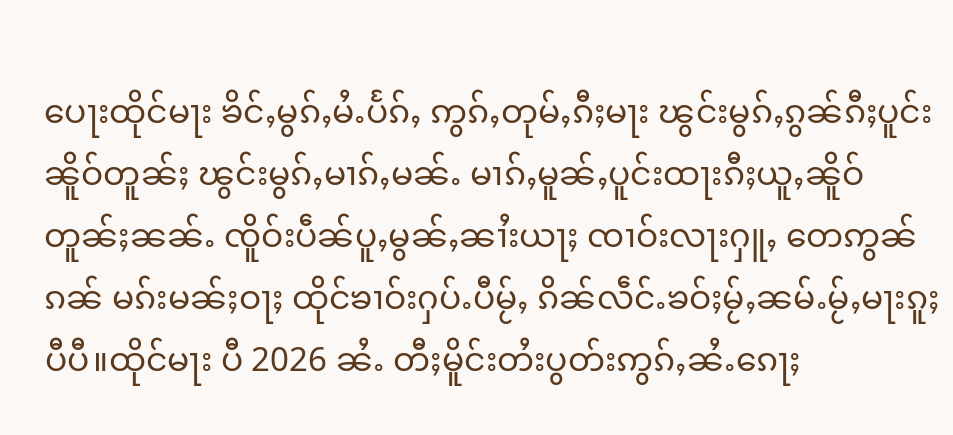ပေႃးထိုင်မႃး ၶိင်ႇမွၵ်ႇမႆႉပႅၵ်ႇ ဢွၵ်ႇတုမ်ႇၵီႈမႃး ၽွင်းမွၵ်ႇၵွၼ်ၵီႈပူင်းၼိူဝ်တူၼ်ႈ ၽွင်းမွၵ်ႇမၢၵ်ႇမၼ်ႉ မၢၵ်ႇမူၼ်ႇပူင်းထႃးၵီႈယူႇၼိူဝ်တူၼ်ႈၼၼ်ႉ ၸိူဝ်းပဵၼ်ပူႇမွၼ်ႇၼၢႆးယႃႈ ၸၢဝ်းလႃးႁူႇ တေဢွၼ်ၵၼ် မၵ်းမၼ်ႈဝႃႈ ထိုင်ၶၢဝ်းႁပ်ႉပီမႂ်ႇ ၵိၼ်လဵင်ႉၶဝ်ႈမႂ်ႇၼမ်ႉမႂ်ႇမႃးၵူႈပီပီ။ထိုင်မႃး ပီ 2026 ၼႆႉ တီႈမိူင်းတႆးပွတ်းဢွၵ်ႇၼႆႉၵေႃႈ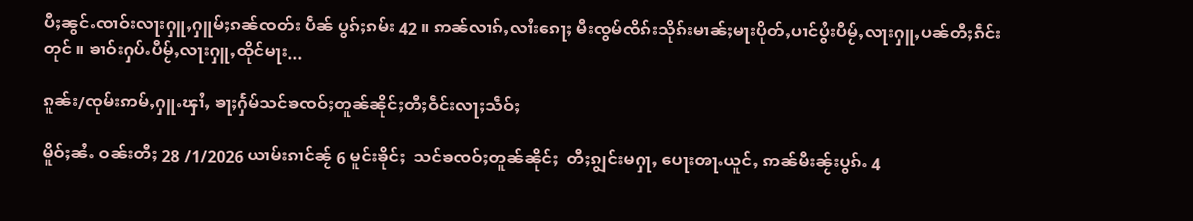ပီႈၼွင်ႉၸၢဝ်းလႃးႁူႇႁူမ်ႈၵၼ်ၸတ်း ပဵၼ် ပွၵ်ႈၵမ်း 42 ။ ဢၼ်လၢၵ်ႇလၢႆးၵေႃႈ မီးၸွမ်ၸိၵ်းသိုၵ်းမၢၼ်ႈမႃးပိုတ်ႇပၢင်ပွႆးပီမႂ်ႇလႃးႁူႇပၼ်တီႈၵဵင်းတုင် ။ ၶၢဝ်းႁပ်ႉပီမႂ်ႇလႃးႁူႇထိုင်မႃး...

ၵူၼ်း/ၸုမ်းဢမ်ႇႁူႉၾၢႆႇ ၶႃႈႁႅမ်သင်ၶၸဝ်ႈတူၼ်ၼိုင်ႈတီႈဝဵင်းလႃႈသဵဝ်ႈ

မိူဝ်ႈၼႆႉ ဝၼ်းတီႈ 28 /1/2026 ယၢမ်းၵၢင်ၼႂ် 6 မူင်းၶိုင်ႈ  သင်ၶၸဝ်ႈတူၼ်ၼိုင်ႈ  တီႈၵျွင်းမႁႃႇ ပေႃးၻႃႉယူင်ႇ ဢၼ်မီးၼႂ်းပွၵ်ႉ 4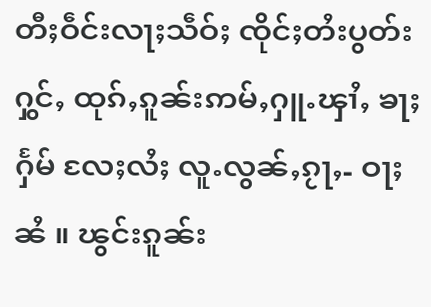တီႈဝဵင်းလႃႈသဵဝ်ႈ ၸိုင်ႈတႆးပွတ်းႁွင်ႇ ထုၵ်ႇၵူၼ်းဢမ်ႇႁူႉၾၢႆႇ ၶႃႈႁႅမ် လႄႈလႆႈ လူႉလွၼ်ႇၵႂႃႇ- ဝႃႈၼႆ ။ ၽွင်းၵူၼ်း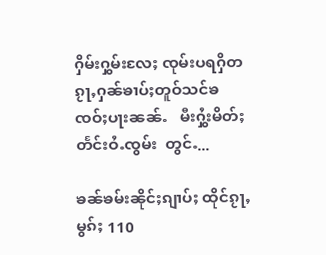ႁိမ်းႁွမ်းလႄႈ ၸုမ်းပရႁိတ ၵႂႃႇႁၼ်ၶၢပ်ႈတူဝ်သင်ၶၸဝ်ႈပႃးၼၼ်ႉ   မီးႁွႆးမိတ်ႈတႅင်းဝႆႉၸွမ်း  တွင်ႉ...

ၶၼ်ၶမ်းၼိုင်ႈၵျၢပ်ႈ ထိုင်ၵႂႃႇမွၵ်ႈ 110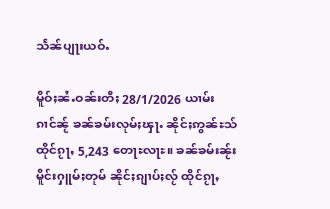သႅၼ်ပျႃးယဝ်ႉ

မိူဝ်ႈၼႆႉဝၼ်းတီႈ 28/1/2026 ယၢမ်းၵၢင်ၼႂ် ၶၼ်ၶမ်းလုမ်ႈၾႃႉ ၼိုင်ႈဢွၼ်ႊသ် ထိုင်ၵႂႃႇ 5,243 တေႃႊလႃႊ။ ၶၼ်ၶမ်းၼႂ်းမိူင်းႁူမ်ႈတုမ် ၼိုင်ႈၵျၢပ်ႈလႂ် ထိုင်ၵႂႃႇ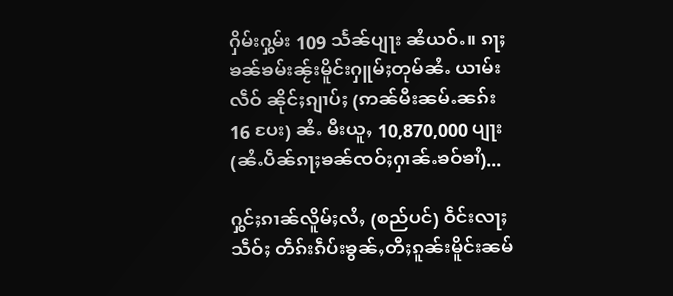ႁိမ်းႁွမ်း 109 သႅၼ်ပျႃး ၼႆယဝ်ႉ။ ၵႃႈၶၼ်ၶမ်းၼႂ်းမိူင်းႁူမ်ႈတုမ်ၼႆႉ ယၢမ်းလဵဝ် ၼိုင်ႈၵျၢပ်ႈ (ဢၼ်မီးၼမ်ႉၼၵ်း 16 ပႄး) ၼႆႉ မီးယူႇ 10,870,000 ပျႃး (ၼႆႉပဵၼ်ၵႃႈၶၼ်ၸဝ်ႈႁၢၼ်ႉၶဝ်ၶၢႆ)...

ႁွင်ႈၵၢၼ်လိူမ်ႈလႆႇ (စည်ပင်) ဝဵင်းလႃႈသဵဝ်ႈ တဵၵ်းၵဵပ်းၶွၼ်ႇတီႈၵူၼ်းမိူင်းၼမ်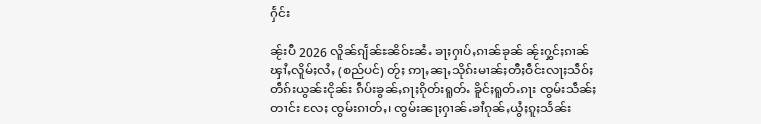ႁႅင်း

ၼႂ်းပီ 2026 လိူၼ်ၵျႅၼ်ႊၼိဝ်ႊၼႆႉ ၶႃႈႁၢပ်ႇၵၢၼ်ၶုၼ် ၼႂ်းႁွင်ႈၵၢၼ်ၾၢႆႇလိူမ်ႈလႆႇ (စည်ပင်) တႂ်ႈ ဢႃႇၼႃႇသိုၵ်းမၢၼ်ႈတီႈဝဵင်းလႃႈသဵဝ်ႈ တဵၵ်းယွၼ်းငိုၼ်း ၵဵပ်းၶွၼ်ႇၵႃႈၵိုတ်းရူတ်ႉ ၶိူင်ႈရူတ်ႉၵႃး ၸွမ်းသဵၼ်ႈတၢင်း လႄႈ ၸွမ်းၵၢတ်ႇ၊ ၸွမ်းၼႃႈႁၢၼ်ႉၶၢႆၵုၼ်ႇယွႆႈၵူႈသႅၼ်း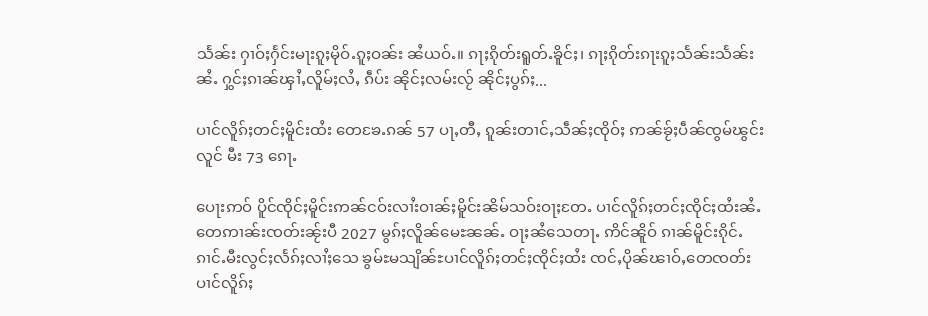သႅၼ်း ႁၢဝ်ႈႁႅင်းမႃးၵူႈမိုဝ်ႉၵူႈဝၼ်း ၼႆယဝ်ႉ။ ၵႃႈၵိုတ်းရူတ်ႉၶိူင်ႈ၊ ၵႃႈၵိုတ်းၵႃးၵူႈသႅၼ်းသႅၼ်းၼႆႉ ႁွင်ႈၵၢၼ်ၾၢႆႇလိူမ်ႈလႆႇ ၵဵပ်း ၼိုင်ႈလမ်းလႂ် ၼိုင်ႈပွၵ်ႈ...

ပၢင်လိူၵ်ႈတင်ႈမိူင်းထႆး တေၶႄႉၵၼ် 57 ပႃႇတီႇ ၵူၼ်းတၢင်ႇသဵၼ်ႈၸိုဝ်ႈ ဢၼ်ၶႂ်ႈပဵၼ်ၸွမ်ၽွင်းလူင် မီး 73 ၵေႃႉ

ပေႃးဢဝ် ပိူင်ၸိုင်ႈမိူင်းဢၼ်ငဝ်းလၢႆးဝၢၼ်ႈမိူင်းၼိမ်သဝ်းဝႃႈတႄႉ ပၢင်လိူၵ်ႈတင်ႈၸိုင်ႈထႆးၼႆႉ တေဢၢၼ်းၸတ်းၼႂ်းပီ 2027 မွၵ်ႈလိူၼ်မေႊၼၼ်ႉ ဝႃႈၼႆသေတႃႉ ဢိင်ၼိူဝ် ၵၢၼ်မိူင်းၵိုင်ႉၵၢင်ႉမီးလွင်ႈလႅၵ်ႈလၢႆႈသေ ၶွမ်ႊမသျိၼ်ႊပၢင်လိူၵ်ႈတင်ႈၸိုင်ႈထႆး ၸင်ႇပိုၼ်ၽၢဝ်ႇတေၸတ်းပၢင်လိူၵ်ႈ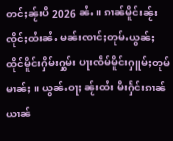တင်ႈၼႂ်းပီ 2026 ၼႆႉ ။ ၵၢၼ်မိူင်းၼႂ်းၸိုင်ႈထႆးၼႆႉ မၼ်းၸၢင်ႈတုမ်ႉယွၼ်ႈထိုင်မိူင်းႁိမ်းႁွမ်း ပႃးၸဵမ်မိူင်းႁူမ်ႈတုမ်မၢၼ်ႈ ။ ယွၼ်ႉဝႃႈ ၼႂ်းထႆး မီးႁႅင်းၵၢၼ်ယၢၼ်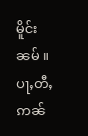မိူင်းၼမ် ။ ပႃႇတီႇ ဢၼ်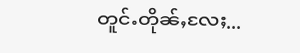တူင်ႉတိုၼ်ႇလႄႈ...